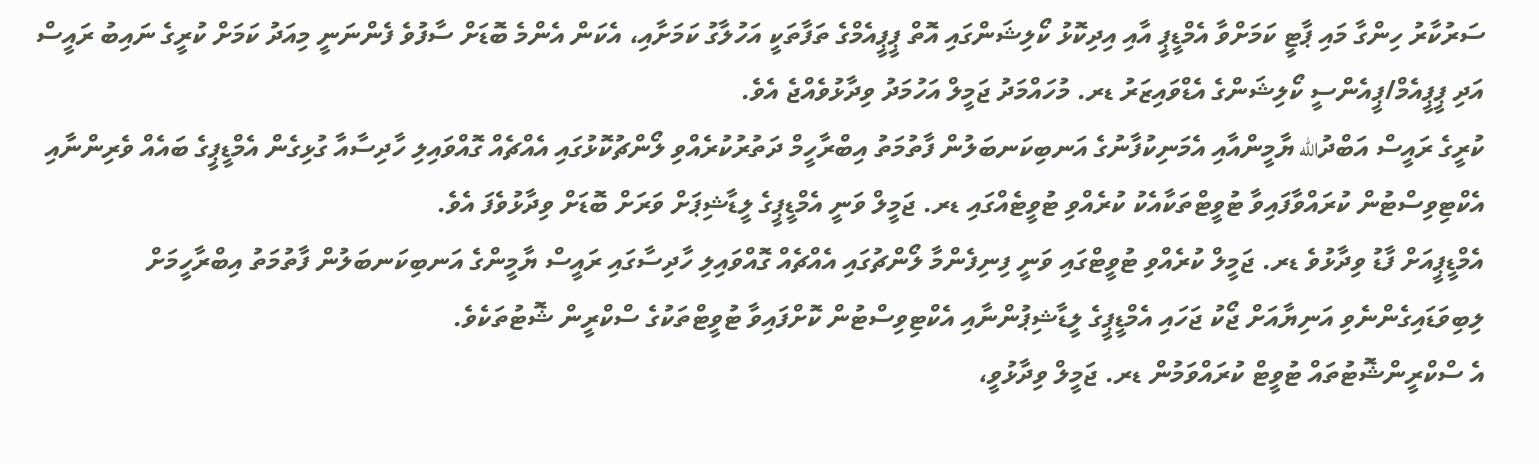ސަރުކާރު ހިންގާ މައި ޕާޓީ ކަމަށްވާ އެމްޑީޕީ އާއި އިދިކޮޅު ކޯލިޝަންގައި އޮތް ޕީޕީއެމްގެ ތަފާތަކީ އަހުލާގު ކަމަށާއި، އެކަން އެންމެ ބޮޑަށް ސާފުވެ ފެންނަނީ މިއަދު ކަމަށް ކުރީގެ ނައިބު ރައީސް އަދި ޕީޕީއެމް/ޕީއެންސީ ކޯލިޝަންގެ އެޑްވައިޒަރު ޑރ. މުހައްމަދު ޖަމީލް އަހުމަދު ވިދާޅުވެއްޖެ އެވެ.
ކުރީގެ ރައީސް އަބްދުالله ޔާމީންއާއި އެމަނިކުފާނުގެ އަނބިކަނބަލުން ފާތުމަތު އިބްރާހީމް ދަތުރުކުރެއްވި ލޯންޗުކޮޅުގައި އެއްޗެއް ގޮއްވައިލި ހާދިސާއާ ގުޅިގެން އެމްޑީޕީގެ ބައެއް ވެރިންނާއި އެކްޓިވިސްޓުން ކުރައްވާފައިވާ ޓުވީޓްތަކާއެކު ކުރެއްވި ޓުވީޓެއްގައި ޑރ. ޖަމީލް ވަނީ އެމްޑީޕީގެ ލީޑާޝިޕަށް ވަރަށް ބޮޑަށް ވިދާޅުވެފަ އެވެ.
އެމްޑީޕީއަށް ފާޑު ވިދާޅުވެ ޑރ. ޖަމީލް ކުރެއްވި ޓުވީޓްގައި ވަނީ ފިނިފެންމާ ލޯންޗުގައި އެއްޗެއް ގޮއްވައިލި ހާދިސާގައި ރައީސް ޔާމީންގެ އަނބިކަނބަލުން ފާތުމަތު އިބްރާހީމަށް ލިބިވަޑައިގެންނެވި އަނިޔާއަށް ޖޯކު ޖަހައި އެމްޑީޕީގެ ލީޑާޝިޕުންނާއި އެކްޓިވިސްޓުން ކޮށްފައިވާ ޓުވީޓްތަކުގެ ސްކްރީން ޝޮޓުތަކެވެ.
އެ ސްކްރީންޝޮޓުތައް ޓުވީޓް ކުރައްވަމުން ޑރ. ޖަމީލް ވިދާޅުވީ،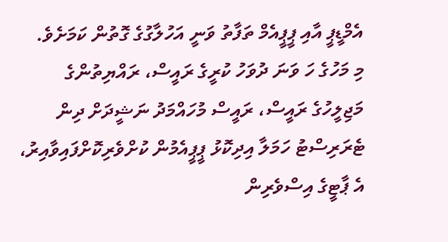އެމްޑީޕީ އާއި ޕީޕީއެމް ތަފާތު ވަނީ އަހުލާގުގެ ގޮތުން ކަމަށެވެ.
މި މަހުގެ ހަ ވަނަ ދުވަހު ކުރީގެ ރައީސް، ރައްޔިތުންގެ މަޖިލީހުގެ ރައީސް، ރައީސް މުހައްމަދު ނަޝީދަށް ދިން ޓެރަރިސްޓު ހަމަލާ އިދިކޮޅު ޕީޕީއެމުން ކުށްވެރިކޮށްފައިވާއިރު، އެ ޕާޓީގެ އިސްވެރިން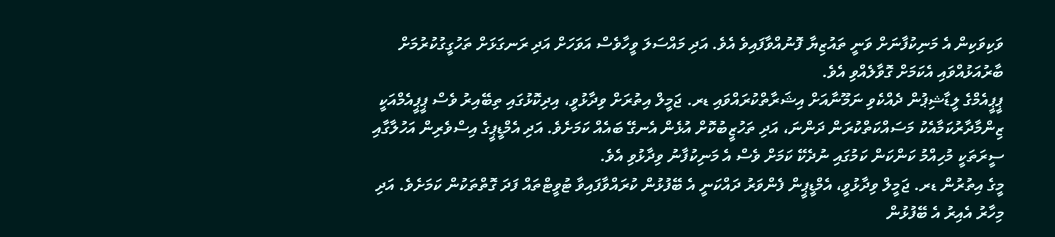ވަކިވަކިން އެ މަނިކުފާނަށް ވަނީ ތައުޒިޔާ ފޮނުއްވާފައިވެ އެވެ. އަދި މައްސަލަ ވީހާވެސް އަވަހަށް އަދި ރަނގަޅަށް ތަހުގީގުކުރުމަށް ބާރުއަޅުއްވައި އެކަމަށް ގޮވާލެއްވި އެވެ.
ޕީޕީއެމްގެ ލީޑާޝިޕުން ދެއްކެވި ނަމޫނާއަށް އިޝަރާތްކުރައްވައި ޑރ. ޖަމީލް އިތުރަށް ވިދާޅުވީ، އިދިކޮޅުގައި ތިބޭއިރު ވެސް ޕީޕީއެމްއަކީ ޒިންމާދާރުކަމާއެކު މަސައްކަތްކުރަން ދަންނަ، އަދި ތަހުޒީބުކޮށް އުޅެން އެނގޭ ބައެއް ކަމަށެވެ. އަދި އެމްޑީޕީގެ އިސްވެރިން އަހުލާގާއި ސީރަތަކީ މުހިއްމު ކަންކަން ކަމުގައި ނުދެކޭ ކަމަށް ވެސް އެ މަނިކުފާނު ވިދާޅުވި އެވެ.
މީގެ އިތުރުން ޑރ. ޖަމީލް ވިދާޅުވީ، އެމްޑީޕީން ފެންވަރު ދައްކަނީ އެ ބޭފުޅުން ކުރައްވާފައިވާ ޓުވީޓްތައް ފަދަ ގޮތްތަކުން ކަމަށެވެ. އަދި މިހާރު އެއިރު އެ ބޭފުޅުން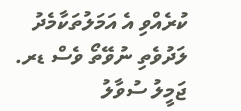ކުރެއްވި އެ އަމަލުތަކާމެދު ލަދުވެތި ނުވޭތޯ ވެސް ޑރ. ޖަމީލު ސުވާލު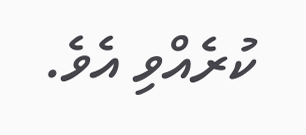ކުރެއްވި އެވެ.